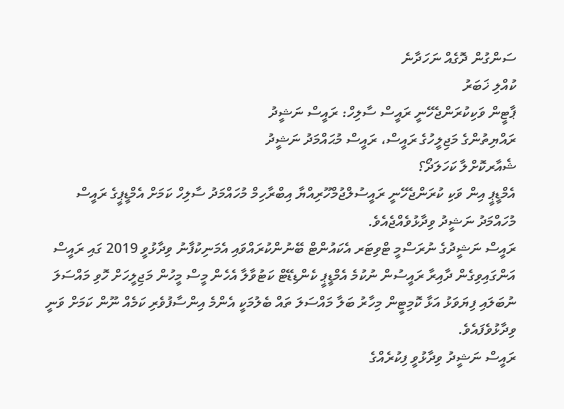ސަންގުން ދޮގެއް ނަހަދާނެ
ކުއްލި ޚަބަރު
ޕާޓީން ވަކިކުރަންޖެހޭނީ ރައީސް ސާލިހް: ރައީސް ނަޝީދު
ރައްޔިތުންގެ މަޖިލީހުގެ ރައީސް، ރައީސް މުޙައްމަދު ނަޝީދު
ޝެއާރކޮށްލާ ކަހަލަދޯ؟
އެމްޑީޕީ އިން ވަކި ކުރަންޖެހޭނީ ރައީސުލްޖުމްހޫރިއްޔާ އިބްރާހިމް މުހައްމަދު ސާލިހް ކަމަށް އެމްޑީޕީގެ ރައީސް މުހައްމަދު ނަޝީދު ވިދާޅުވެއްޖެއެވެ.
ރައީސް ނަޝީދުގެ ނުރަސްމީ ޓްވިޓަރ އެކައުންޓް ބޭނުންކުރައްވައި އެމަނިކުފާނު ވިދާޅުވީ 2019 ގައި ރައީސް އަންގައިވިގެން ދާއިރާ ރައީސުން ނުކުމެ އެމްޑީޕީ ކެންޑިޑޭޓް ކަޓުވާލާ އެހެން މީސް މީހުން މަޖިލީހަށް ހޮވި މައްސަލަ ނުބަލައި ފިޔަވަޅު އަޅާ ކޮމިޓީން މިހާރު ބަލާ މައްސަލަ ތައް ބެލުމަކީ އެންމެ އިންސާފުވެރި ކަމެއް ނޫން ކަމަށް ވަނީ ވިދާޅުވެފައެވެ.
ރައީސް ނަޝީދު ވިދާޅުވީ ފިކުރެއްގެ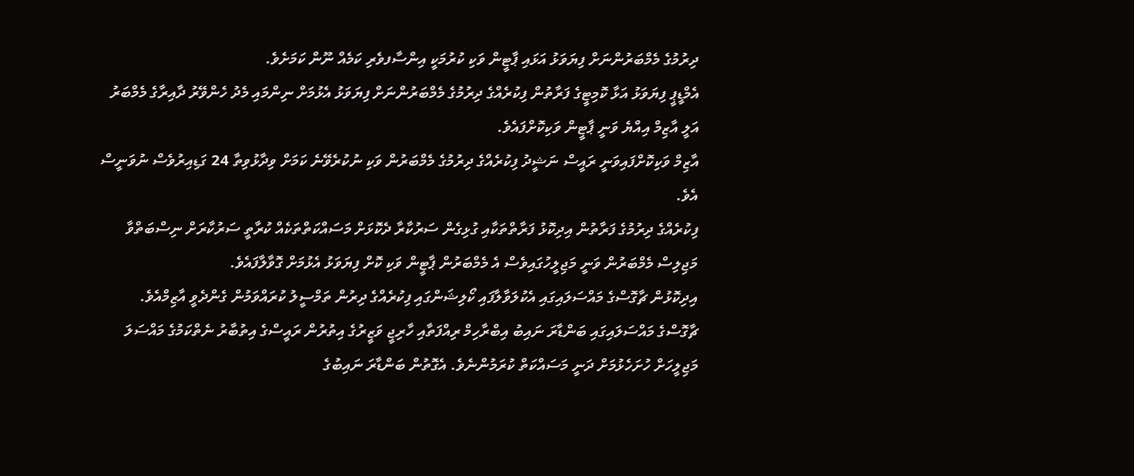ދިރުމުގެ މެމްބަރުންނަށް ފިޔަވަޅު އަޅައި ޕާޓީން ވަކި ކުރުމަކީ އިންސާފވެރި ކަމެއް ނޫން ކަމަށެވެ.
އެމްޑީޕީ ފިޔަވަޅު އަޅާ ކޮމިޓީގެ ފަރާތުން ފިކުރެއްގެ ދިރުމުގެ މެމްބަރުންނަށް ފިޔަވަޅު އެޅުމަށް ނިންމައި މެދު ހެންވޭރު ދާއިރާގެ މެމްބަރު އަލީ އާޒިމް އިއްޔެ ވަނީ ޕާޓީން ވަކިކޮށްފައެވެ.
އާޒިމް ވަކިކޮށްފައިވަނީ ރައީސް ނަޝީދު ފިކުރެއްގެ ދިރުމުގެ މެމްބަރުން ވަކި ނުކުރެވޭނެ ކަމަށް ވިދާޅުވިތާ 24 ގަޑިއިރުވެސް ނުވަނީސް އެވެ.
ފިކުރެއްގެ ދިރުމުގެ ފަރާތުން އިދިކޮޅު ފަރާތްތަކާއި ގުޅިގެން ސަރުކާރާ ދެކޮޅަށް މަސައްކަތްތަކެއް ކުރާތީ ސަރުކާރަށް ނިސްބަތްވާ މަޖިލިސް މެމްބަރުން ވަނީ މަޖިލީހުގައިވެސް އެ މެމްބަރުން ޕާޓީން ވަކި ކޮށް ފިޔަވަޅު އެޅުމަށް ގޮވާލާފައެވެ.
އިދިކޮޅުން ޗާގޮސްގެ މައްސަލައިގައި އެކުލަވާލާފައި ކޯލިޝަންގައި ފިކުރެއްގެ ދިރުން ތަމްސީލު ކުރައްވަމުން ގެންދެވީ އާޒިމްއެވެ.
ޗާގޮސްގެ މައްސަލައިގައި ބަންޑާރަ ނައިބު އިބްރާހިމް ރިއްފަތާއި ހާރިޖީ ވަޒީރުގެ އިތުރުން ރައީސްގެ އިތުބާރު ނެތްކަމުގެ މައްސަލަ މަޖިލީހަށް ހުށަހެޅުމަށް ދަނީ މަސައްކަތް ކުރަމުންނެވެ. އެގޮތުން ބަންޑާރަ ނައިބުގެ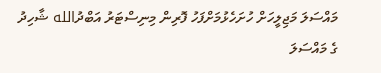މައްސަލަ މަޖިލީހަށް ހުށަހެޅުމަށްފަހު ފޮރިން މިނިސްޓަރު އަބްދުالله ޝާހިދު ގެ މައްސަލަ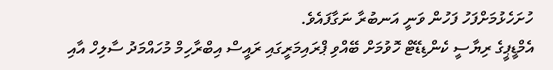ހުށަހެޅުމަށްފަހު ފަހުން ވަނީ އަނބުރާ ނަގާފައެވެ.
އެމްޑީޕީގެ ރިޔާސީ ކެންޑިޑޭޓް ހޮވުމަށް ބޭއްވި ޕްރައިމަރީގައި ރައީސް އިބްރާހިމް މުހައްމަދު ސާލިހް އާއި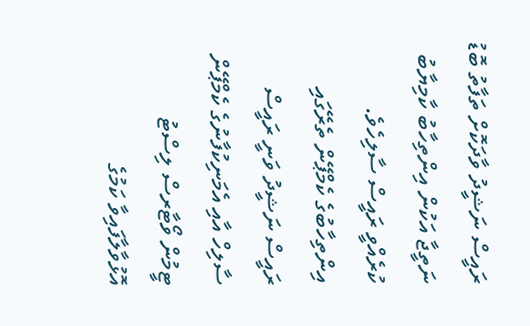ރައީސް ނަޝީދު ވާދަކޮށް ތަފާތު ބޮޑު ނަތީޖާ އަކުން އިންތިހާބު ކާމިޔާބު ކުރެއްވީ ރައީސް ސާލިހެވެ. އިންތިހާބުގެ ކެމްޕޭން ތެރޭގައި ރައީސް ނަޝީދު ވަނީ ރައީސް ސާލިހް އާއި އެމަނިކުފާނުގެ ކެމްޕޭން ޓީމުން ވޯޓާރސް ލިސްޓު އޮޅުވާލާފައިވާ ކަމުގެ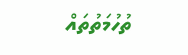ތުހުމަތުތައް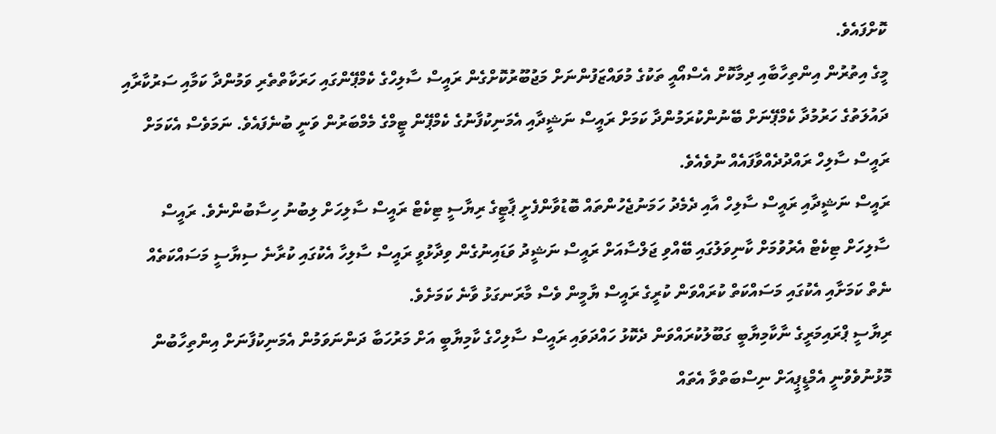ކޮށްފައެވެ.
މީގެ އިތުރުން އިންތިހާބާއި ދިމާކޮށް އެސްއޯއީ ތަކުގެ މުވައްޒަފުންނަށް މަޖުބޫރުކޮށްގެން ރައީސް ސާލިހްގެ ކެމްޕޭންގައި ހަރަކާތްތެރި ވަމުންދާ ކަމާއި ސަރުކާރާއި ދައުލަތުގެ ހަރުމުދާ ކެމްޕޭނަށް ބޭނުންކުރަމުންދާ ކަމަށް ރައީސް ނަޝީދާއި އެމަނިކުފާނުގެ ކެމްޕޭން ޓީމްގެ މެމްބަރުން ވަނީ ބުނެފައެވެ. ނަމަވެސް އެކަމަށް ރައީސް ސާލިހް ރައްދުދެއްވާފައެއް ނުވެއެވެ.
ރައީސް ނަޝީދާއި ރައީސް ސާލިހް އާއި ދެމެދު ހަމަނުޖެހުންތައް ބޮޑުވާންފެށީ ޕާޓީގެ ރިޔާސީ ޓިކެޓް ރައީސް ސާލިހަށް ލިބުނު ހިސާބުންނެވެ. ރައީސް ސާލިހަށް ޓިކެޓް އެރުވުމަށް ކާނިވަލުގައި ބޭއްވި ޖަލްސާއަށް ރައީސް ނަޝީދު ވަޑައިނުގެން ވިދާޅުވީ ރައީސް ސާލިހާ އެކުގައި ކުރާނެ ސިޔާސީ މަސައްކަތެއް ނެތް ކަމަށާއި އެކުގައި މަސައްކަތް ކުރައްވަން ކުރީގެ ރައީސް ޔާމީން ވެސް މާރަނގަޅު ވާނެ ކަމަށެވެ.
ރިޔާސީ ޕްރައިމަރީގެ ނާކާމިޔާބީ ގަބޫލުކުރައްވަން ދެކޮޅު ހައްދަވައި ރައީސް ސާލިހްގެ ކާމިޔާބީ އަށް މަރުހަބާ ދަންނަވަމުން އެމަނިކުފާނަށް އިންތިހާބުން މޮޅުނުވެވުނީ އެމްޑީޕީއަށް ނިސްބަތްވާ އެތައް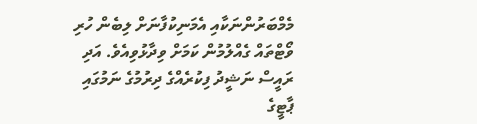މެމްބަރުންނަކާއި އެމަނިކުފާނަށް ލިބެން ހުރި ވޯޓްތައް ގެއްލުމުން ކަމަށް ވިދާޅުވިއެވެ. އަދި ރައީސް ނަޝީދު ފިކުރެއްގެ ދިރުމުގެ ނަމުގައި ޕާޓީގެ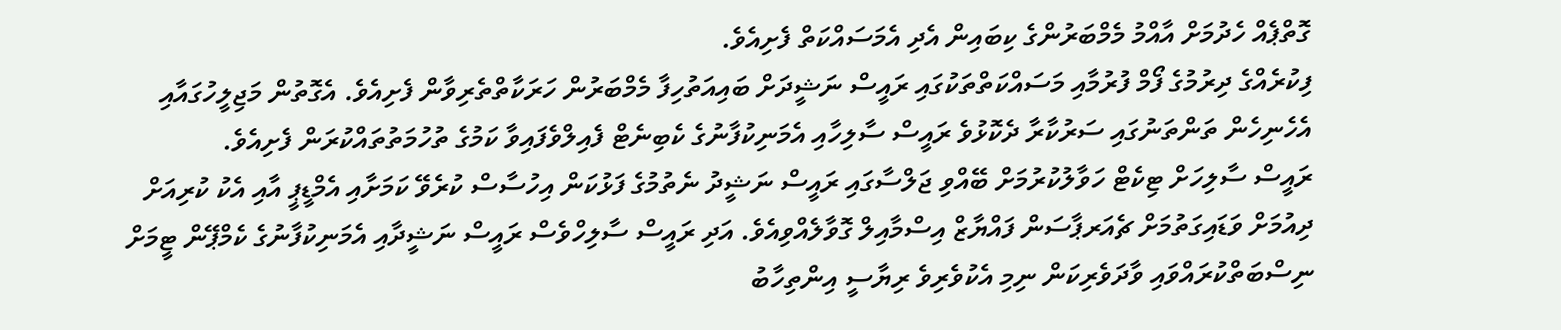ގޮތްޕެއް ހެދުމަށް އާއްމު މެމްބަރުންގެ ކިބައިން އެދި އެމަސައްކަތް ފެށިއެވެ.
ފިކުރެއްގެ ދިރުމުގެ ފޯމް ފުރުމާއި މަސައްކަތްތަކުގައި ރައީސް ނަޝީދަށް ބައިއަތުހިފާ މެމްބަރުން ހަރަކާތްތެރިވާން ފެށިއެވެ. އެގޮތުން މަޖިލީހުގައާއި އެހެނިހެން ތަންތަނުގައި ސަރުކާރާ ދެކޮޅުވެ ރައީސް ސާލިހާއި އެމަނިކުފާނުގެ ކެބިނެޓް ފެއިލްވެފައިވާ ކަމުގެ ތުހުމަތުތައްކުރަން ފެށިއެވެ.
ރައީސް ސާލިހަށް ޓިކެޓް ހަވާލުކުރުމަށް ބޭއްވި ޖަލްސާގައި ރައީސް ނަޝީދު ނެތުމުގެ ފަޅުކަން އިހުސާސް ކުރެވޭ ކަމަށާއި އެމްޑީޕީ އާއި އެކު ކުރިއަށް ދިއުމަށް ވަޑައިގަތުމަށް ޗެއަރޕާސަން ފައްޔާޒް އިސްމާއިލް ގޮވާލެއްވިއެވެ. އަދި ރައީސް ސާލިހްވެސް ރައީސް ނަޝީދާއި އެމަނިކުފާނުގެ ކެމްޕޭން ޓީމަށް ނިސްބަތްކުރައްވައި ވާދަވެރިކަން ނިމި އެކުވެރިވެ ރިޔާސީ އިންތިހާބު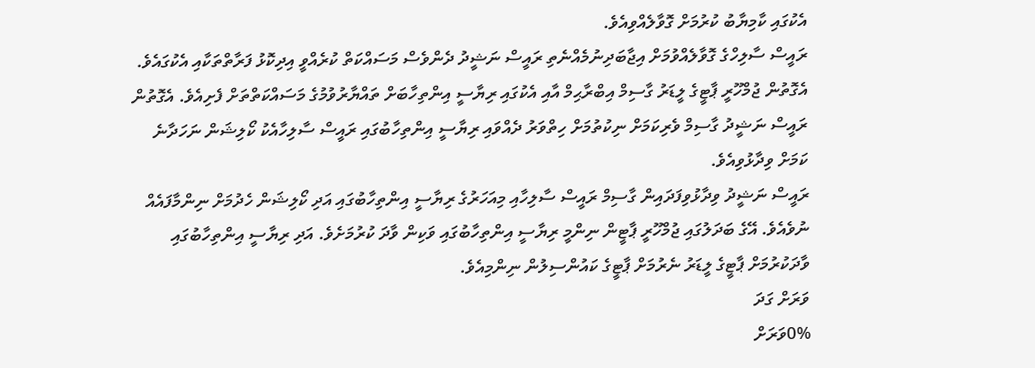އެކުގައި ކާމިޔާބު ކުރުމަށް ގޮވާލެއްވިއެވެ.
ރައީސް ސާލިހްގެ ގޮވާލެއްވުމަށް އިޖާބަދިނުމެއްނެތި ރައީސް ނަޝީދު ދެންވެސް މަސައްކަތް ކުރެއްވީ އިދިކޮޅު ފަރާތްތަކާއި އެކުގައެވެ. އެގޮތުން ޖުމްހޫރީ ޕާޓީގެ ލީޑަރު ގާސިމް އިބްރާޙިމް އާއި އެކުގައި ރިޔާސީ އިންތިހާބަށް ތައްޔާރުވުމުގެ މަސައްކަތްތަށް ފެށިއެވެ. އެގޮތުން ރައީސް ނަޝީދު ގާސިމް ވެރިކަމަށް ނިކުތުމަށް ހިތްވަރު ދެއްވައި ރިޔާސީ އިންތިހާބުގައި ރައީސް ސާލިހާއެކު ކޯލިޝަން ނަހަދާނެ ކަމަށް ވިދާޅުވިއެވެ.
ރައީސް ނަޝީދު ވިދާޅުވިފަދައިން ގާސިމް ރައީސް ސާލިހާއި މިއަހަރުގެ ރިޔާސީ އިންތިހާބުގައި އަދި ކޯލިޝަން ހެދުމަށް ނިންމާފައެއް ނުވެއެވެ. އޭގެ ބަދަލުގައި ޖުމްހޫރީ ޕާޓީން ނިންމީ ރިޔާސީ އިންތިހާބުގައި ވަކިން ވާދަ ކުރުމަށެވެ. އަދި ރިޔާސީ އިންތިހާބުގައި ވާދަކުރުމަށް ޕާޓީގެ ލީޑަރު ނެރުމަށް ޕާޓީގެ ކައުންސިލުން ނިންމިއެވެ.
ވަރަށް ގަދަ
0%ވަރަށް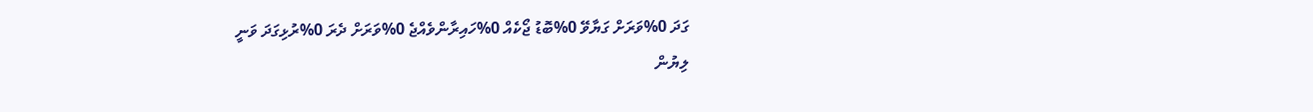ގަދަ 0%ވަރަށް ގަޔާވޭ 0%ބޮޑު ޖޯކެއް 0%ހައިރާންވެއްޖެ 0%ވަރަށް ދެރަ 0%ރުޅިގަދަ ވަނީ
ލިޔުން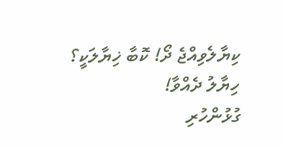ކިޔާލެވިއްޖެ ދޯ! ކޮބާ ޚިޔާލަކީ؟
ހިޔާލު ދެއްވާ!
ގުޅުންހުރި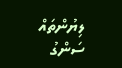ލިޔުންތައް
ސަންގު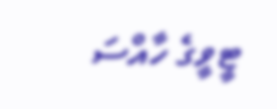ޓީވީގެ ހާއްސަ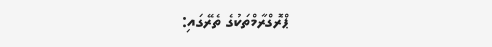ޕްރޮގްރާމްތަކުގެ ތެރޭގައި: